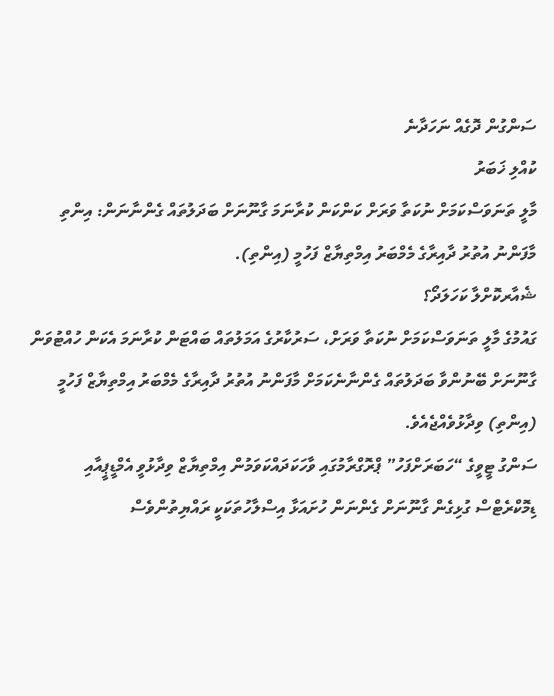ސަންގުން ދޮގެއް ނަހަދާނެ
ކުއްލި ޚަބަރު
މާލީ ތަނަވަސްކަމަށް ނުކަތާ ވަރަށް ކަންކަން ކުރާނަމަ ގާނޫނަށް ބަދަލުތައް ގެންނާނަން: އިންތި
މާފަންނު އުތުރު ދާއިރާގެ މެމްބަރު އިމްތިޔާޒް ފަހުމީ (އިންތި).
ޝެއާރކޮށްލާ ކަހަލަދޯ؟
ގައުމުގެ މާލީ ތަނަވަސްކަމަށް ނުކަތާ ވަރަށް، ސަރުކާރުގެ އަމަލުތައް ބައްޓަން ކުރާނަމަ އެކަން ހުއްޓުވަން ގާނޫނަށް ބޭނުންވާ ބަދަލުތައް ގެންނާނެކަމަށް މާފަންނު އުތުރު ދާއިރާގެ މެމްބަރު އިމްތިޔާޒް ފަހުމީ (އިންތި) ވިދާޅުވެއްޖެއެވެ.
ސަންގު ޓީވީގެ “ހަބަރަށްފަހު” ޕްރޮގްރާމުގައި ވާހަކަދައްކަވަމުން އިމްތިޔާޒް ވިދާޅުވީ އެމްޑީޕީއާއި ޑިމޮކްރެޓްސް ގުޅިގެން ގާނޫނަށް ގެންނަން ހުށައަޅާ އިސްލާހުތަކަކީ ރައްޔިތުންވެސް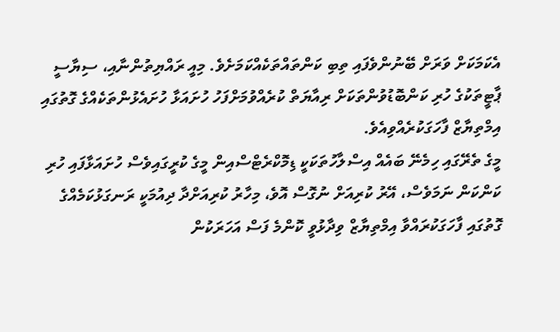އެކަމަކަށް ވަރަށް ބޭނުންވެފައި ތިބި ކަންތައްތަކެއްކަމަށެވެ. މިއީ ރައްޔިތުންނާއި، ސިޔާސީ ޕާޓީތަކުގެ ހުރި ކަންބޮޑުވުންތަކަށް ރިއާޔަތް ކުރެއްވުމަށްފަހު ހުށައަޅާ ހުށައެޅުންތަކެއްގެ ގޮތުގައި އިމްތިޔާޒް ފާހަގަކުރެއްވިއެވެ.
މީގެ ތެރޭގައި ހިމެނޭ ބައެއް އިސްލާހުތަކަކީ ޑިމޮކްރެޓްސްއިން މީގެ ކުރީގައިވެސް ހުށައަޅާފައި ހުރި ކަންކަން ނަމަވެސް، އޭރު ކުރިއަށް ނުގޮސް އޮވެ، މިހާރު ކުރިއަށްދާ ދިއުމަކީ ރަނގަޅުކަމެއްގެ ގޮތުގައި ފާހަގަކުރައްވާ އިމްތިޔާޒް ވިދާޅުވީ ކޮންމެ ފަސް އަހަރަކުން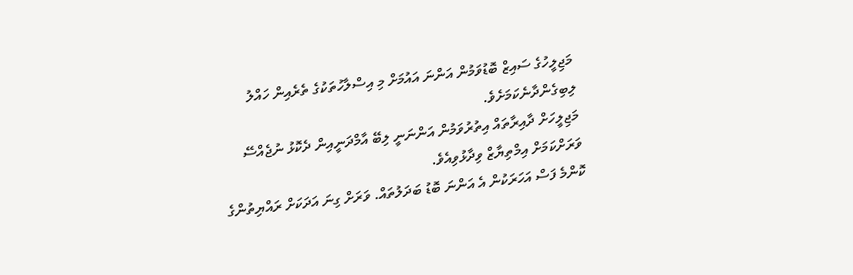މަޖިލީހުގެ ސައިޒް ބޮޑުވަމުން އަންނަ އައުމަށް މި އިސްލާހުތަކުގެ ތެރެއިން ހައްލު ލިބިގެންދާނެކަމަށެވެ.
މަޖިލީހަށް ދާއިރާތައް އިތުރުވަމުން އަންނަނީ ލިބޭ އާމްދަނީއިން ދެކޮޅު ނުޖެއްސޭ ވަރަށްކަމަށް އިމްތިޔާޒް ވިދާޅުވިއެވެ.
ކޮންމެ ފަސް އަހަރަކުން އެ އަންނަ ބޮޑު ބަދަލުތައް. ވަރަށް ގިނަ އަދަކަށް ރައްޔިތުންގެ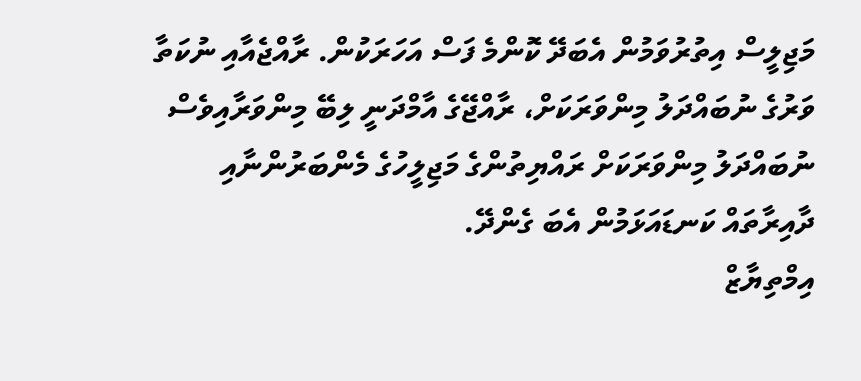މަޖިލީސް އިތުރުވަމުން އެބަދޭ ކޮންމެ ފަސް އަހަރަކުން. ރާއްޖެއާއި ނުކަތާ ވަރުގެ ނުބައްދަލު މިންވަރަކަށް، ރާއްޖޭގެ އާމްދަނީ ލިބޭ މިންވަރާއިވެސް ނުބައްދަލު މިންވަރަކަށް ރައްޔިތުންގެ މަޖިލީހުގެ މެންބަރުންނާއި ދާއިރާތައް ކަނޑައަޅަމުން އެބަ ގެންދޭ.
އިމްތިޔާޒް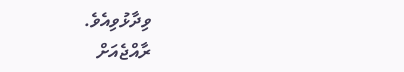ވިދާޅުވިއެވެ.
ރާއްޖެއަށް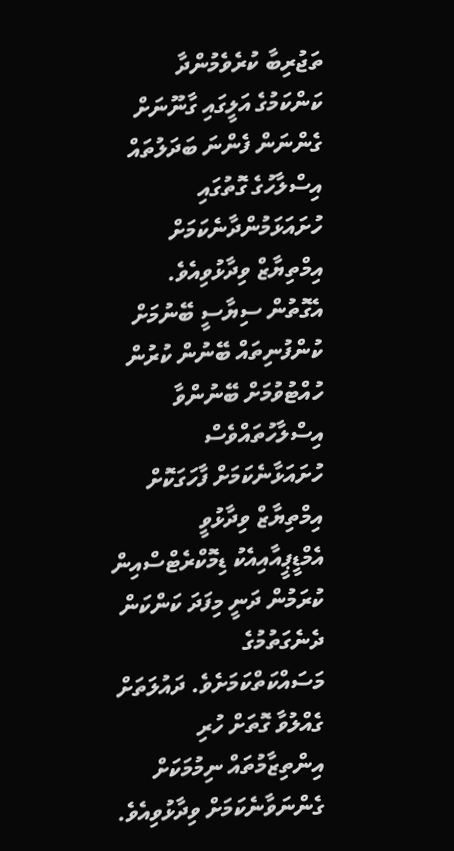ތަޖުރިބާ ކުރެވެމުންދާ ކަންކަމުގެ އަލީގައި ގާނޫނަށް ގެންނަން ފެންނަ ބަދަލުތައް އިސްލާހުގެ ގޮތުގައި ހުށައަޅަމުންދާނެކަމަށް އިމްތިޔާޒް ވިދާޅުވިއެވެ.
އެގޮތުން ސިޔާސީ ބޭނުމަށް ކުންފުނިތައް ބޭނުން ކުރުން ހުއްޓުވުމަށް ބޭނުންވާ އިސްލާހުތައްވެސް ހުށައަޅާނެކަމަށް ފާހަގަކޮށް އިމްތިޔާޒް ވިދާޅުވީ އެމްޑީޕީއާއިއެކު ޑިމޮކްރެޓްސްއިން ކުރަމުން ދަނީ މިފަދަ ކަންކަން ދެނެގަތުމުގެ މަސައްކަތްކަމަށެވެ. ދައުލަތަށް ގެއްލުވާ ގޮތަށް ހުރި އިންތިޒާމުތައް ނިމުމަކަށް ގެންނަވާނެކަމަށް ވިދާޅުވިއެވެ.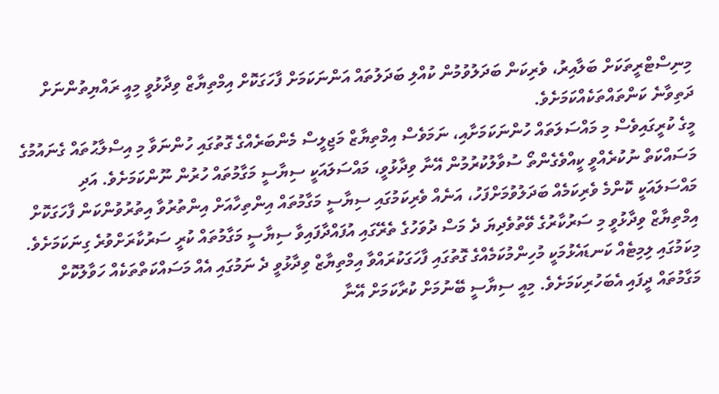މިނިސްޓްރީތަކަށް ބަލާއިރު، ވެރިކަން ބަދަލުވުމުން ކުއްލި ބަދަލުތައް އަންނަކަމަށް ފާހަގަކޮށް އިމްތިޔާޒް ވިދާޅުވީ މިއީ ރައްޔިތުންނަށް ދަތިވާނެ ކަންތައްތަކެއްކަމަށެވެ.
މީގެ ކުރީގައިވެސް މި މައްސަލަތައް ހުންނަކަމަށާއި، ނަމަވެސް އިމްތިޔާޒް މަޖިލީސް މެންބަރެއްގެ ގޮތުގައި ހުންނަވާ މި އިސްލާޙުތައް ގެނައުމުގެ މަސައްކަތް ނުކުރެއްވީ ކީއްވެގެންތޯ ސުވާލުކުރުމުން އޭނާ ވިދާޅުވީ، މައްސަލައަކީ ސިޔާސީ މަގާމުތައް ހުރުން ނޫންކަމަށެވެ. އަދި މައްސަލައަކީ ކޮންމެ ވެރިކަމެއް ބަދަލުވުމަށްފަހު، އަނެއް ވެރިކަމުގައި ސިޔާސީ މަގާމުތައް އިންތިހާއަށް އިންތުރުވާ އިތުރުވުންކަން ފާހަގަކޮށް އިމްތިޔާޒް ވިދާޅުވީ މި ސަރުކާރުގެ ވޭތުވެދިޔަ ދެ މަސް ދުވަހުގެ ތެރޭގައި އުފައްދާފައިވާ ސިޔާސީ މަގާމުތައް ކުރީ ސަރުކާރަށްވުރެ ގިނަކަމަށެވެ.
މިކަމުގައި ލިމިޓެއް ކަނޑައެޅުމަކީ މުހިންމުކަމެއްގެ ގޮތުގައި ފާހަގަކުރައްވާ އިމްތިޔާޒް ވިދާޅުވީ ދެ ނަމުގައި އެއް މަސައްކަތްތަކެއް ހަވާލުކޮށް މަގާމުތައް ދީފައި އެބަހުރިކަމަށެވެ. މިއީ ސިޔާސީ ބޭނުމަށް ކުރާކަމަށް އޭނާ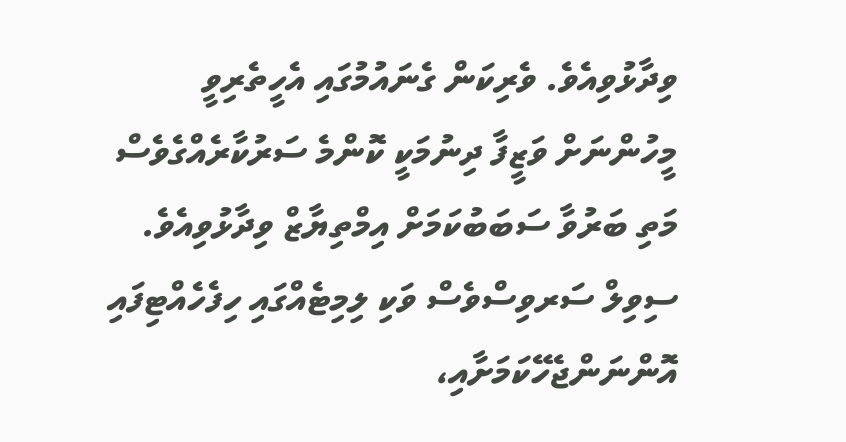ވިދާޅުވިއެވެ. ވެރިކަން ގެނައުމުގައި އެހީތެރިވީ މީހުންނަށް ވަޒީފާ ދިނުމަކީ ކޮންމެ ސަރުކާރެއްގެވެސް މަތި ބަރުވާ ސަބަބުކަމަށް އިމްތިޔާޒް ވިދާޅުވިއެވެ.
ސިވިލް ސަރވިސްވެސް ވަކި ލިމިޓެއްގައި ހިފެހެއްޓިފައި އޮންނަންޖެހޭކަމަށާއި،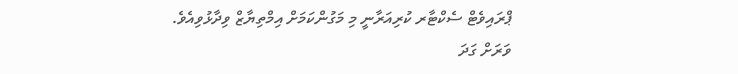ޕްރައިވެޓް ސެކްޓާރ ކުރިއަރާނީ މި މަގުންކަމަށް އިމްތިޔާޒް ވިދާޅުވިއެވެ.
ވަރަށް ގަދަ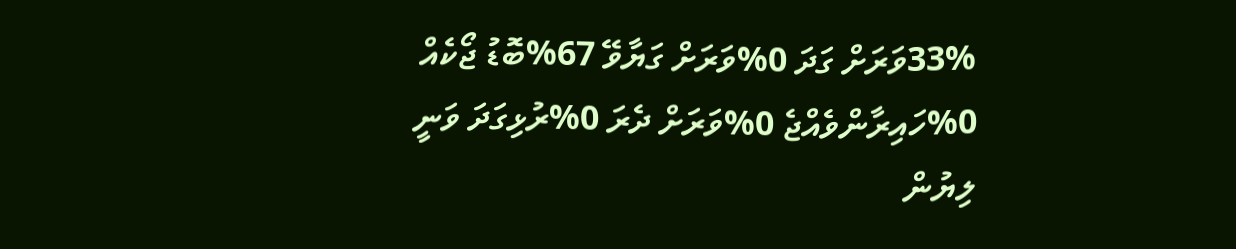33%ވަރަށް ގަދަ 0%ވަރަށް ގަޔާވޭ 67%ބޮޑު ޖޯކެއް 0%ހައިރާންވެއްޖެ 0%ވަރަށް ދެރަ 0%ރުޅިގަދަ ވަނީ
ލިޔުން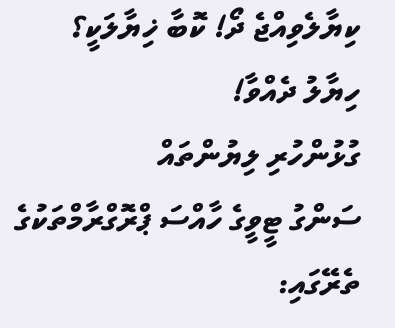ކިޔާލެވިއްޖެ ދޯ! ކޮބާ ޚިޔާލަކީ؟
ހިޔާލު ދެއްވާ!
ގުޅުންހުރި ލިޔުންތައް
ސަންގު ޓީވީގެ ހާއްސަ ޕްރޮގްރާމްތަކުގެ ތެރޭގައި: